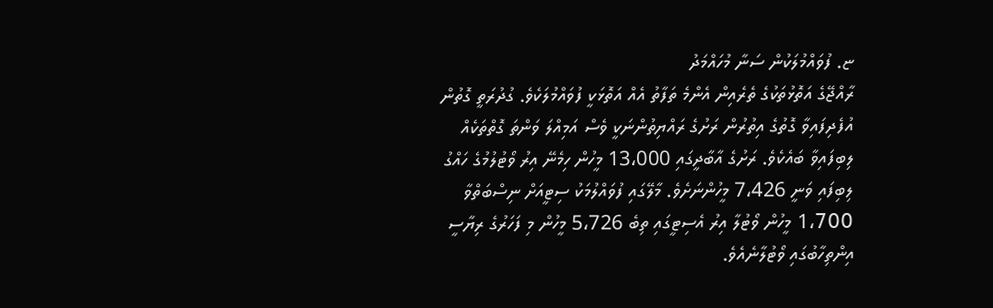ޏ. ފުވައްމުލަކުން ސަނާ މުހައްމަދު
ރާއްޖޭގެ އަތޮޅުތަކުގެ ތެރެއިން އެންމެ ތަފާތު އެއް އަތޮޅަކީ ފުވައްމުލަކެވެ. ގުދުރަތީ ގޮތުން އުފެދިފައިވާ ގޮތުގެ އިތުރުން ރަށުގެ ރައްޔިތުންނަކީ ވެސް އަމިއްލަ ވަންތަ ގޮތްތަކެއް ލިބިފައިވާ ބައެކެވެ. ރަށުގެ އާބާދީގައި 13،000 މީހުން ހިމެނޭ އިރު ވޯޓުލުމުގެ ހައްގު ލިބިފައި ވަނީ 7،426 މީހުންނަށެވެ. މާލޭގައި ފުވައްލުމަކު ސިޓީއަށް ނިސްބަތްވާ 1،700 މީހުން ވޯޓުލާ އިރު އެސިޓީގައި ތިބެ 5،726 މީހުން މި ފަހަރުގެ ރިޔާސީ އިންތިހާބުގައި ވޯޓުލާނެއެވެ.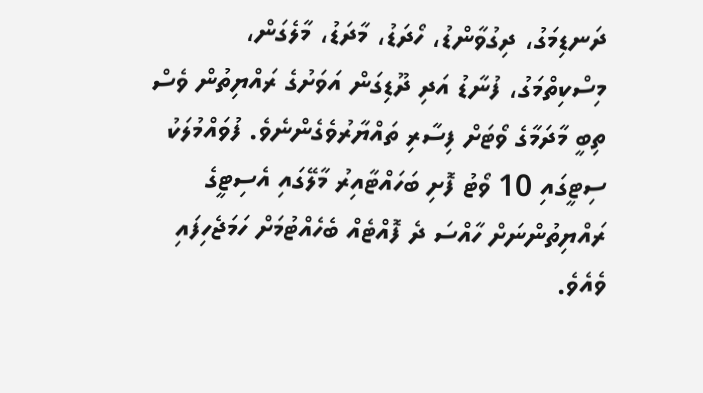ދަނޑިމަގު، ދިގުވާންޑު، ހޯދަޑު، މާދަޑު، މާލެގަން، މިސްކިތްމަގު، ފުނާޑު އަދި ދޫޑިގަން އަވަށުގެ ރައްޔިތުން ވެސް ތިބީ މާދަމާގެ ވޯޓަށް ފިސާރި ތައްޔާރުވެގެންނެވެ. ފުވައްމުލަކު ސިޓީގައި 10 ވޯޓު ފޮށި ބަހައްޓާއިރު މާލޭގައި އެސިޓީގެ ރައްޔިތުންނަށް ހާއްސަ ދެ ފޮއްޓެއް ބެހެއްޓުމަށް ހަމަޖެހިފައި ވެއެވެ.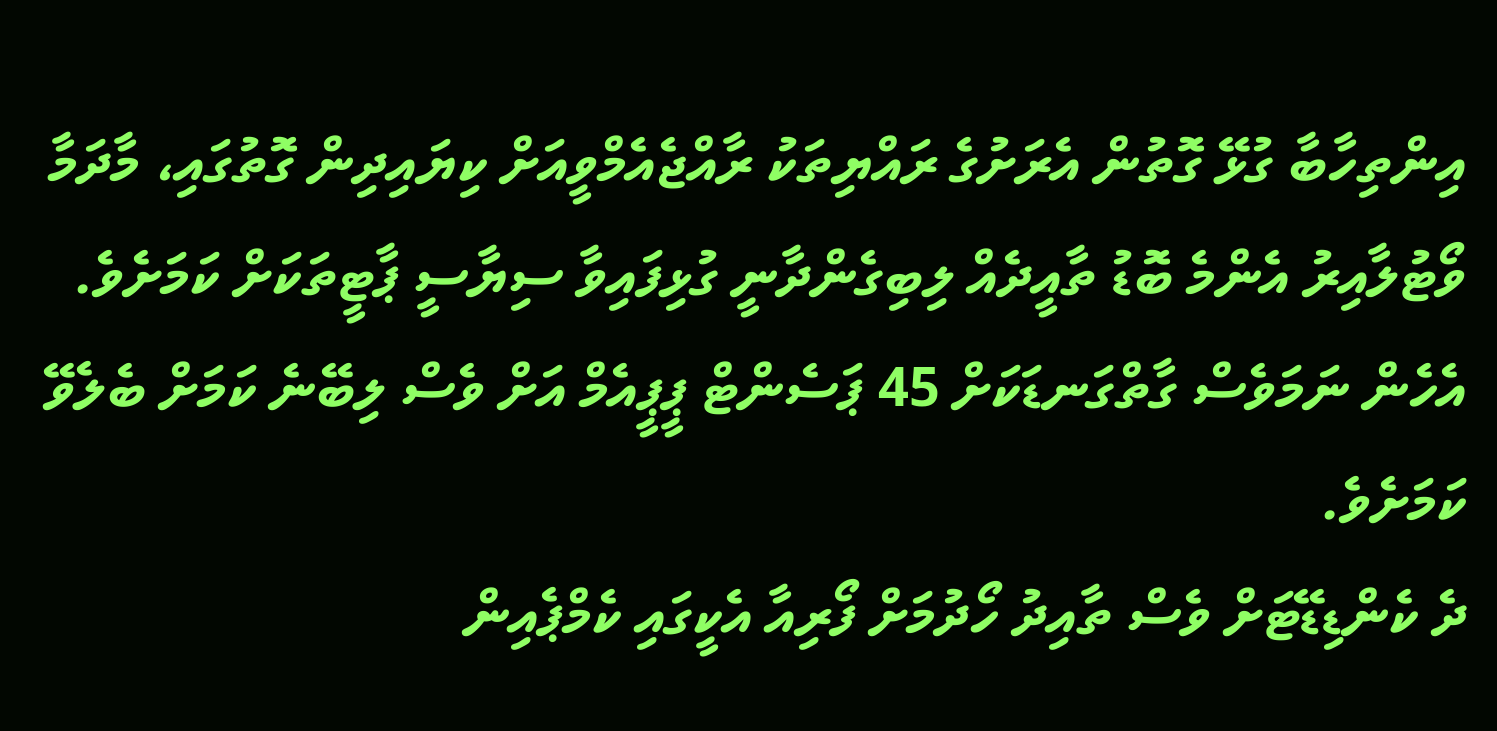އިންތިހާބާ ގުޅޭ ގޮތުން އެރަށުގެ ރައްޔިތަކު ރާއްޖެއެމްވީއަށް ކިޔައިދިން ގޮތުގައި، މާދަމާ ވޯޓުލާއިރު އެންމެ ބޮޑު ތާއީދެއް ލިބިގެންދާނީ ގުޅިފައިވާ ސިޔާސީ ޕާޓީތަކަށް ކަމަށެވެ. އެހެން ނަމަވެސް ގާތްގަނޑަކަށް 45 ޕަސެންޓް ޕީޕީއެމް އަށް ވެސް ލިބޭނެ ކަމަށް ބެލެވޭ ކަމަށެވެ.
ދެ ކެންޑިޑޭޓަށް ވެސް ތާއިދު ހޯދުމަށް ފޯރިއާ އެކީގައި ކެމްޕެއިން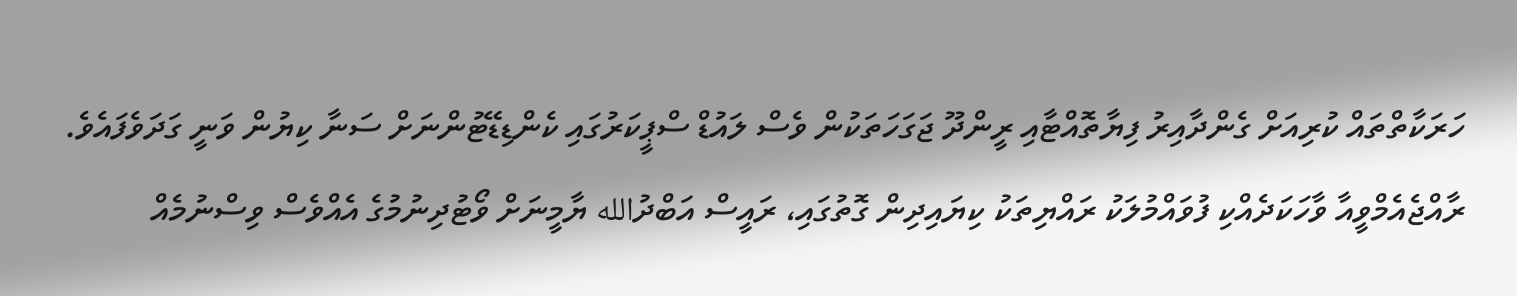ހަރަކާތްތައް ކުރިއަށް ގެންދާއިރު ފިޔާތޮއްޓާއި ރީންދޫ ޖަގަހަތަކުން ވެސް ލައުޑް ސްޕީކަރުގައި ކެންޑިޑޭޓުންނަށް ސަނާ ކިޔުން ވަނީ ގަދަވެފައެވެ.
ރާއްޖެއެމްވީއާ ވާހަކަދެއްކި ފުވައްމުލަކު ރައްޔިތަކު ކިޔައިދިން ގޮތުގައި، ރައީސް އަބްދުالله ޔާމީނަށް ވޯޓުދިނުމުގެ އެއްވެސް ވިސްނުމެއް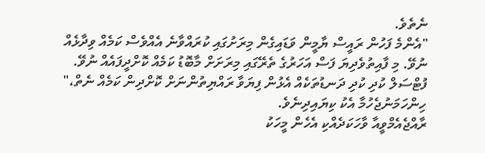ނެތެވެ.
"އެންމެ ފަހުން ރައީސް ޔާމީން ވަޑައިގެން މިރަށުގައި ކުރައްވާނެ އެއްވެސް ކަމެއް ވިދާޅެއް ނުވޭ. މި ފާއިތުވެދިޔަ ފަސް އަހަރުގެ ތެރޭގައި މިރަށަށް މާބޮޑު ކަމެއް ކޮށްދީފައެއް ނުވޭ. ފުޓްސަލް ކުދި ކުދި ދަނޑުތަކެއް އެޅުން ފިޔަވާ ރައްޔިތުންނަށް ކޮށްދިން ކަމެއް ނެތް،" ހިންހަމަނުޖެހުމާ އެކު ކިޔައިދިނެވެ.
ރާއްޖެއެމްވީއާ ވާހަކަދެއްކި އެހެން މީހަކު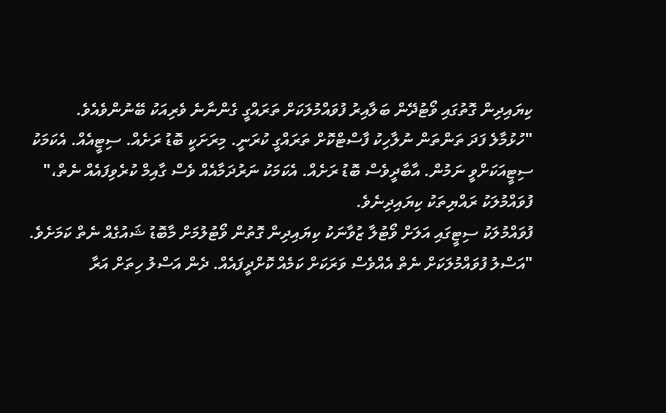ކިޔައިދިން ގޮތުގައި ވޯޓުދޭން ބަލާއިރު ފުވައްމުލަކަށް ތަރައްގީ ގެންނާނެ ވެރިއަކު ބޭނުންވެއެވެ.
"ހުޅުމާލެ ފަދަ ތަންތަން ނުލާހިކު ފާސްޓްކޮށް ތަރައްގީ ކުރަނީ. މިރަށަކީ ބޮޑު ރަށެއް. ސިޓީއެއް. އެކަމަކު ސިޓީއަކަށްވީ ނަމުން. އާބާދީވެސް ބޮޑު ރަށެއް. އެކަމަކު ނަރުދަމާއެއް ވެސް ގާއިމް ކުރެވިފައެއް ނެތް،" ފުވައްމުލަކު ރައްޔިތަކު ކިޔައިދިނެވެ.
ފުވައްމުލަކު ސިޓީގައި އަލަށް ވޯޓުލާ ޒުވާނަކު ކިޔައިދިން ގޮތުން ވޯޓުލުމަށް މާބޮޑު ޝައުގެއް ނެތް ކަމަށެވެ.
"އަސްލު ފުވައްމުލަކަށް ނެތް އެއްވެސް ވަރަކަށް ކަމެއް ކޮށްދީފައެއް. ދެން އަސްލު ހިތަށް އަރާ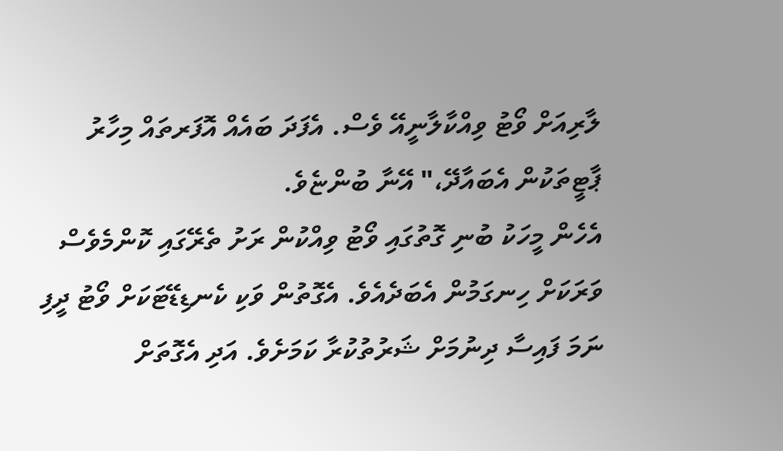ލާރިއަށް ވޯޓު ވިއްކާލާނީއޭ ވެސް. އެފަދަ ބައެއް އޮފަރތައް މިހާރު ޕާޓީތަކުން އެބައާދޭ،" އޭނާ ބުންޏެވެ.
އެހެން މީހަކު ބުނި ގޮތުގައި ވޯޓު ވިއްކުން ރަށު ތެރޭގައި ކޮންމެވެސް ވަރަކަށް ހިނގަމުން އެބަދެއެވެ. އެގޮތުން ވަކި ކެނޑިޑޭޓަކަށް ވޯޓު ދީފި ނަމަ ފައިސާ ދިނުމަށް ޝަރުތުކުރާ ކަމަށެވެ. އަދި އެގޮތަށް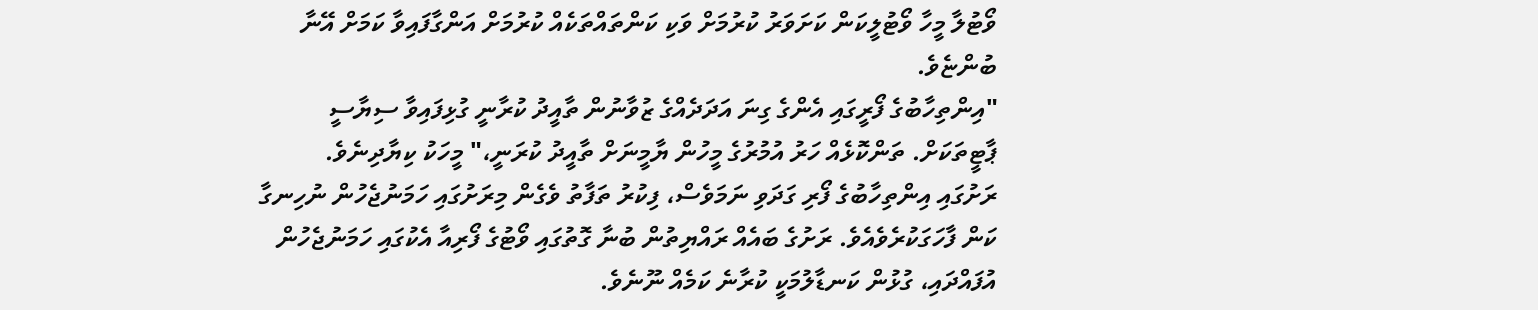ވޯޓުލާ މީހާ ވޯޓުލީކަން ކަށަވަރު ކުރުމަށް ވަކި ކަންތައްތަކެއް ކުރުމަށް އަންގާފައިވާ ކަމަށް އޭނާ ބުންޏެވެ.
"އިންތިހާބުގެ ފޯރީގައި އެންގެ ގިނަ އަދަދެއްގެ ޒުވާނުން ތާއީދު ކުރާނީ ގުޅިފައިވާ ސިޔާސީ ޕާޓީތަކަށް. ތަންކޮޅެއް ހަރު އުމުރުގެ މީހުން ޔާމީނަށް ތާއީދު ކުރަނީ،" މީހަކު ކިޔާދިނެވެ.
ރަށުގައި އިންތިހާބުގެ ފޯރި ގަދަވި ނަމަވެސް، ފިކުރު ތަފާތު ވެގެން މިރަށުގައި ހަމަނުޖެހުން ނުހިނގާ ކަން ފާހަގަކުރެވެއެވެ. ރަށުގެ ބައެއް ރައްޔިތުން ބުނާ ގޮތުގައި ވޯޓުގެ ފޯރިއާ އެކުގައި ހަމަނުޖެހުން އުފައްދައި، ގުޅުން ކަނޑާލުމަކީ ކުރާނެ ކަމެއް ނޫނެވެ.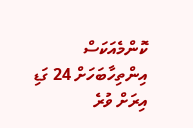ކޮންމެއަކަސް އިންތިހާބަހަށް 24 ގަޑި އިރަށް ވުރެ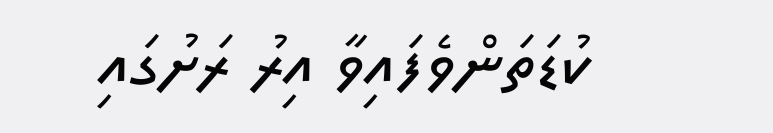ކުޑަތަންވެފައިވާ އިރު ރަށުގައި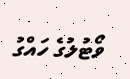ވޯޓުލުގެ ހައްގު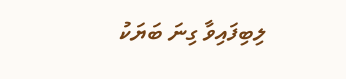ލިބިފައިވާ ގިނަ ބަޔަކު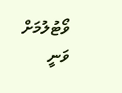ވޯޓުލުމަށް ވަނީ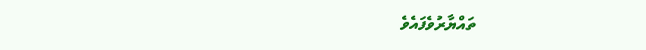ތައްޔާރުވެފައެވެ